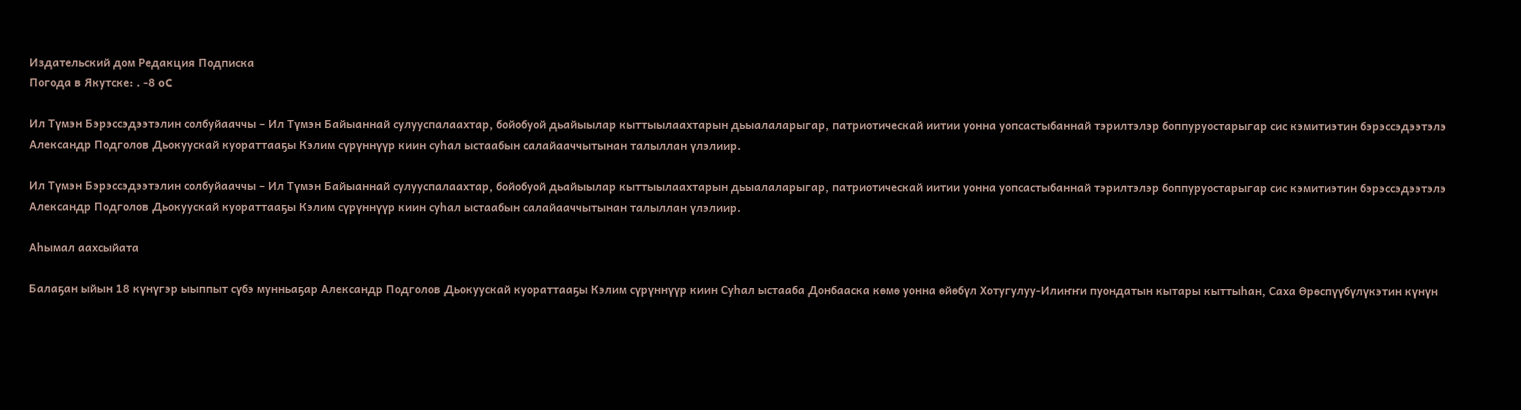Издательский дом Редакция Подписка
Погода в Якутске: . -8 oC

Ил Түмэн Бэрэссэдээтэлин солбуйааччы – Ил Түмэн Байыаннай сулууспалаахтар, бойобуой дьайыылар кыттыылаахтарын дьыалаларыгар, патриотическай иитии уонна уопсастыбаннай тэрилтэлэр боппуруостарыгар сис кэмитиэтин бэрэссэдээтэлэ Александр Подголов Дьокуускай куораттааҕы Кэлим сүрүннүүр киин суһал ыстаабын салайааччытынан талыллан үлэлиир.

Ил Түмэн Бэрэссэдээтэлин солбуйааччы – Ил Түмэн Байыаннай сулууспалаахтар, бойобуой дьайыылар кыттыылаахтарын дьыалаларыгар, патриотическай иитии уонна уопсастыбаннай тэрилтэлэр боппуруостарыгар сис кэмитиэтин бэрэссэдээтэлэ Александр Подголов Дьокуускай куораттааҕы Кэлим сүрүннүүр киин суһал ыстаабын салайааччытынан талыллан үлэлиир.

Аһымал аахсыйата

Балаҕан ыйын 18 күнүгэр ыыппыт сүбэ мунньаҕар Александр Подголов Дьокуускай куораттааҕы Кэлим сүрүннүүр киин Суһал ыстааба Донбааска көмө уонна өйөбүл Хотугулуу-Илиҥҥи пуондатын кытары кыттыһан, Саха Өрөспүүбүлүкэтин күнүн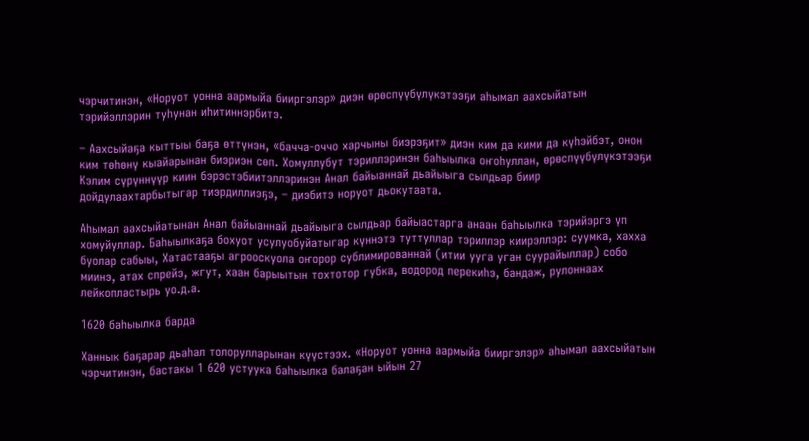чэрчитинэн, «Норуот уонна аармыйа бииргэлэр» диэн өрөспүүбүлүкэтээҕи аһымал аахсыйатын тэрийэллэрин туһунан иһитиннэрбитэ.

– Аахсыйаҕа кыттыы баҕа өттүнэн, «бачча-оччо харчыны биэрэҕит» диэн ким да кими да күһэйбэт, онон ким төһөнү кыайарынан биэриэн сөп. Хомуллубут тэриллэринэн баһыылка оҥоһуллан, өрөспүүбүлүкэтээҕи Кэлим сүрүннүүр киин бэрэстэбиитэллэринэн Анал байыаннай дьайыыга сылдьар биир дойдулаахтарбытыгар тиэрдиллиэҕэ, – диэбитэ норуот дьокутаата.

Аһымал аахсыйатынан Анал байыаннай дьайыыга сылдьар байыастарга анаан баһыылка тэрийэргэ үп хомуйуллар. Баһыылкаҕа бохуот усулуобуйатыгар күннэтэ туттуллар тэриллэр киирэллэр: суумка, хахха буолар сабыы, Хатастааҕы агрооскуола оҥорор сублимированнай (итии ууга уган суурайыллар) собо миинэ, атах спрейэ, жгут, хаан барыытын тохтотор губка, водород перекиһэ, бандаж, рулоннаах лейкопластырь уо.д.а.

1620 баһыылка барда

Ханнык баҕарар дьаһал толорулларынан күүстээх. «Норуот уонна аармыйа бииргэлэр» аһымал аахсыйатын чэрчитинэн, бастакы 1 620 устуука баһыылка балаҕан ыйын 27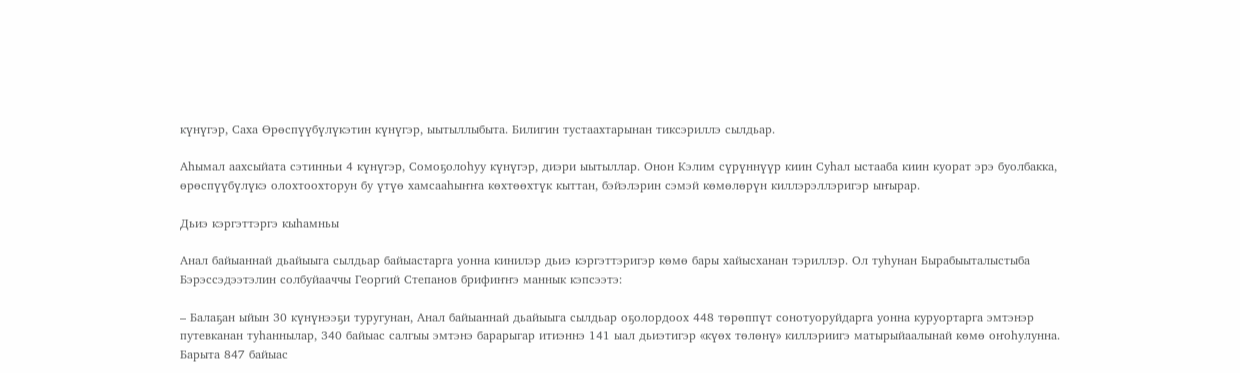күнүгэр, Саха Өрөспүүбүлүкэтин күнүгэр, ыытыллыбыта. Билигин тустаахтарынан тиксэриллэ сылдьар.

Аһымал аахсыйата сэтинньи 4 күнүгэр, Сомоҕолоһуу күнүгэр, диэри ыытыллар. Онон Кэлим сүрүннүүр киин Суһал ыстааба киин куорат эрэ буолбакка, өрөспүүбүлүкэ олохтоохторун бу үтүө хамсааһыҥҥа көхтөөхтүк кыттан, бэйэлэрин сэмэй көмөлөрүн киллэрэллэригэр ыҥырар.

Дьиэ кэргэттэргэ кыһамньы

Анал байыаннай дьайыыга сылдьар байыастарга уонна кинилэр дьиэ кэргэттэригэр көмө бары хайысханан тэриллэр. Ол туһунан Бырабыыталыстыба Бэрэссэдээтэлин солбуйааччы Георгий Степанов брифиҥҥэ маннык кэпсээтэ:

– Балаҕан ыйын 30 күнүнээҕи туругунан, Анал байыаннай дьайыыга сылдьар оҕолордоох 448 төрөппүт сонотуоруйдарга уонна куруортарга эмтэнэр путевканан туһаннылар, 340 байыас салгыы эмтэнэ барарыгар итиэннэ 141 ыал дьиэтигэр «күөх төлөнү» киллэриигэ матырыйаалынай көмө оҥоһулунна. Барыта 847 байыас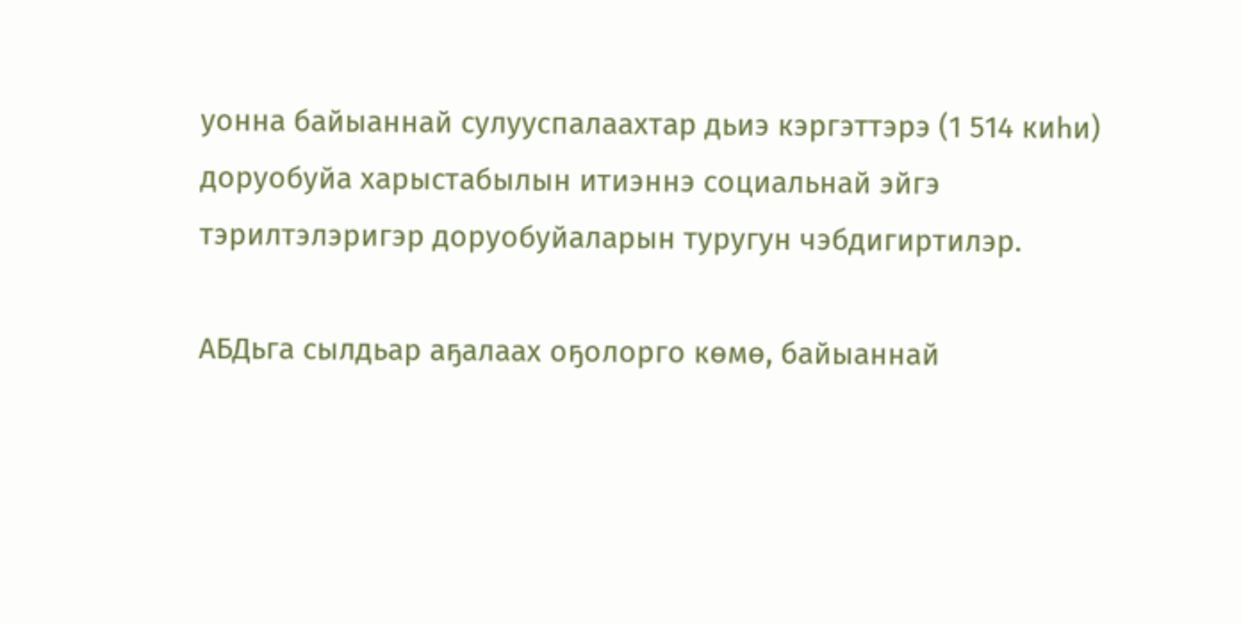уонна байыаннай сулууспалаахтар дьиэ кэргэттэрэ (1 514 киһи) доруобуйа харыстабылын итиэннэ социальнай эйгэ тэрилтэлэригэр доруобуйаларын туругун чэбдигиртилэр.

АБДьга сылдьар аҕалаах оҕолорго көмө, байыаннай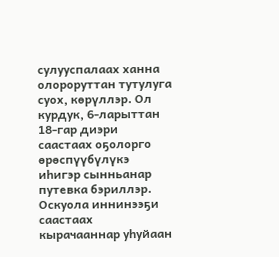сулууспалаах ханна олороруттан тутулуга суох, көрүллэр. Ол курдук, 6-ларыттан 18-гар диэри  саастаах оҕолорго өрөспүүбүлүкэ иһигэр сынньанар путевка бэриллэр. Оскуола иннинээҕи саастаах кырачааннар уһуйаан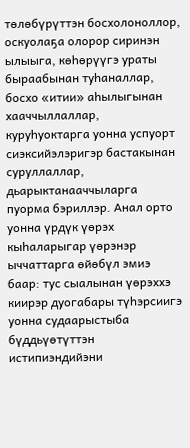төлөбүрүттэн босхолоноллор, оскуолаҕа олорор сиринэн ылыыга, көһөрүүгэ ураты быраабынан туһаналлар, босхо «итии» аһылыгынан хааччыллаллар, куруһуоктарга уонна успуорт сиэксийэлэригэр бастакынан суруллаллар, дьарыктанааччыларга пуорма бэриллэр. Анал орто уонна үрдүк үөрэх кыһаларыгар үөрэнэр ыччаттарга өйөбүл эмиэ баар: тус сыалынан үөрэххэ киирэр дуогабары түһэрсиигэ уонна судаарыстыба бүддьүөтүттэн истипиэндийэни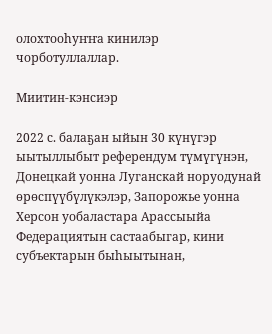олохтооһуҥҥа кинилэр чорботуллаллар.

Миитин-кэнсиэр

2022 с. балаҕан ыйын 30 күнүгэр ыытыллыбыт референдум түмүгүнэн,  Донецкай уонна Луганскай норуодунай өрөспүүбүлүкэлэр, Запорожье уонна Херсон уобаластара Арассыыйа Федерациятын састаабыгар, кини субъектарын быһыытынан,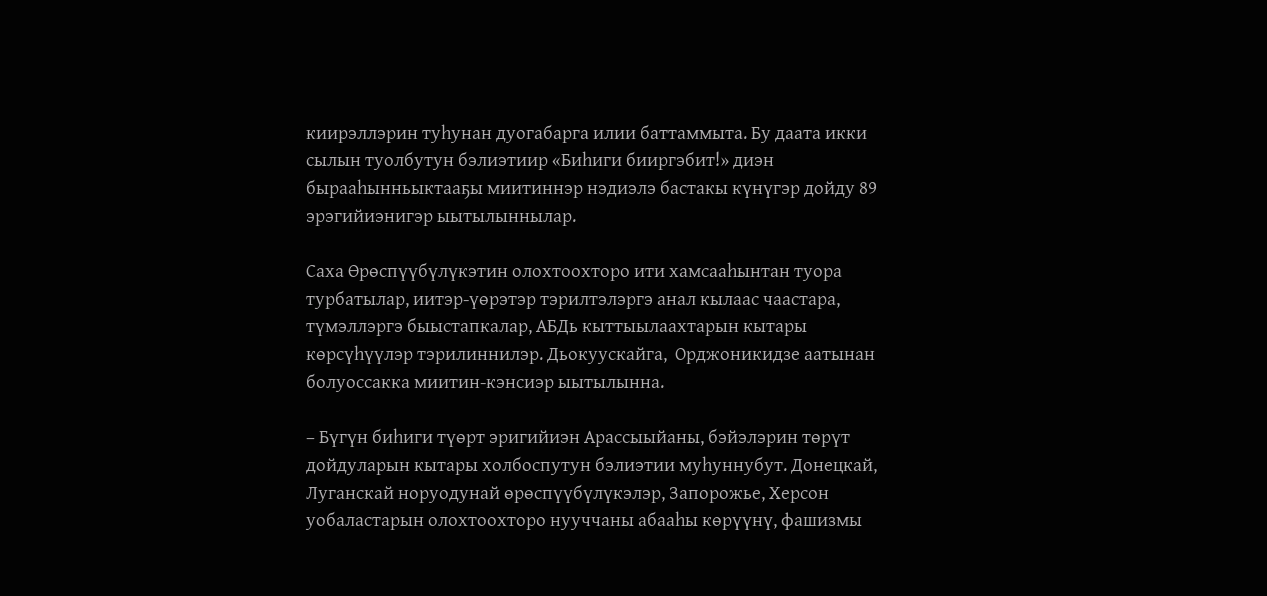киирэллэрин туһунан дуогабарга илии баттаммыта. Бу даата икки сылын туолбутун бэлиэтиир «Биһиги бииргэбит!» диэн бырааһынньыктааҕы миитиннэр нэдиэлэ бастакы күнүгэр дойду 89 эрэгийиэнигэр ыытылыннылар.

Саха Өрөспүүбүлүкэтин олохтоохторо ити хамсааһынтан туора турбатылар, иитэр-үөрэтэр тэрилтэлэргэ анал кылаас чаастара, түмэллэргэ быыстапкалар, АБДь кыттыылаахтарын кытары көрсүһүүлэр тэрилиннилэр. Дьокуускайга,  Орджоникидзе аатынан болуоссакка миитин-кэнсиэр ыытылынна.

– Бүгүн биһиги түөрт эригийиэн Арассыыйаны, бэйэлэрин төрүт дойдуларын кытары холбоспутун бэлиэтии муһуннубут. Донецкай, Луганскай норуодунай өрөспүүбүлүкэлэр, Запорожье, Херсон уобаластарын олохтоохторо нууччаны абааһы көрүүнү, фашизмы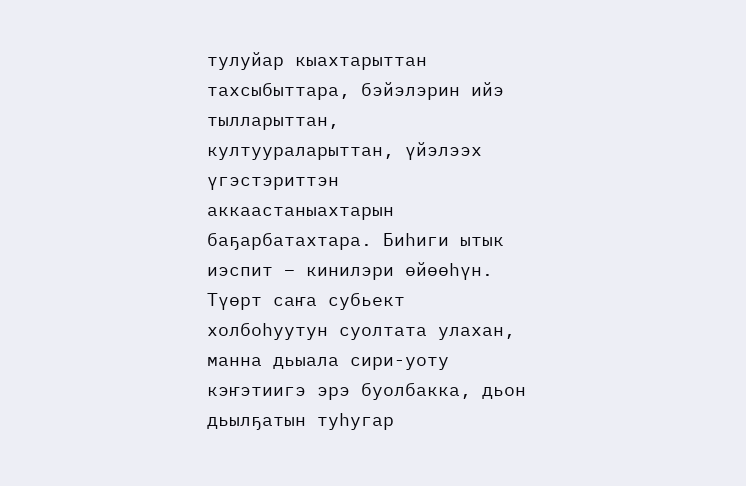тулуйар кыахтарыттан тахсыбыттара, бэйэлэрин ийэ тылларыттан, култуураларыттан, үйэлээх үгэстэриттэн аккаастаныахтарын баҕарбатахтара. Биһиги ытык иэспит – кинилэри өйөөһүн. Түөрт саҥа субьект холбоһуутун суолтата улахан, манна дьыала сири-уоту кэҥэтиигэ эрэ буолбакка, дьон дьылҕатын туһугар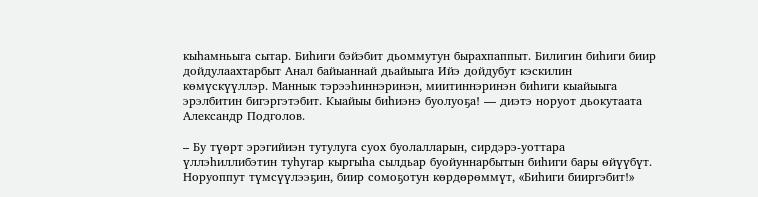кыһамньыга сытар. Биһиги бэйэбит дьоммутун бырахпаппыт. Билигин биһиги биир дойдулаахтарбыт Анал байыаннай дьайыыга Ийэ дойдубут кэскилин көмүскүүллэр. Маннык тэрээһиннэринэн, миитиннэринэн биһиги кыайыыга эрэлбитин бигэргэтэбит. Кыайыы биһиэнэ буолуоҕа! — диэтэ норуот дьокутаата Александр Подголов.

– Бу түөрт эрэгийиэн тутулуга суох буолалларын, сирдэрэ-уоттара үллэһиллибэтин туһугар кыргыһа сылдьар буойуннарбытын биһиги бары өйүүбүт. Норуоппут түмсүүлээҕин, биир сомоҕотун көрдөрөммүт, «Биһиги бииргэбит!»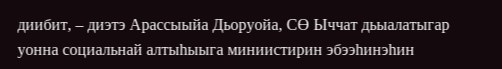диибит, – диэтэ Арассыыйа Дьоруойа, СӨ Ыччат дьыалатыгар  уонна социальнай алтыһыыга миниистирин эбээһинэһин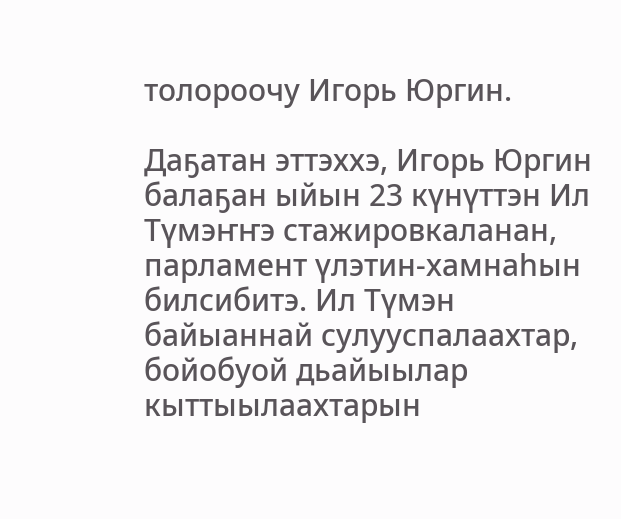толороочу Игорь Юргин.

Даҕатан эттэххэ, Игорь Юргин балаҕан ыйын 23 күнүттэн Ил Түмэҥҥэ стажировкаланан, парламент үлэтин-хамнаһын билсибитэ. Ил Түмэн байыаннай сулууспалаахтар, бойобуой дьайыылар кыттыылаахтарын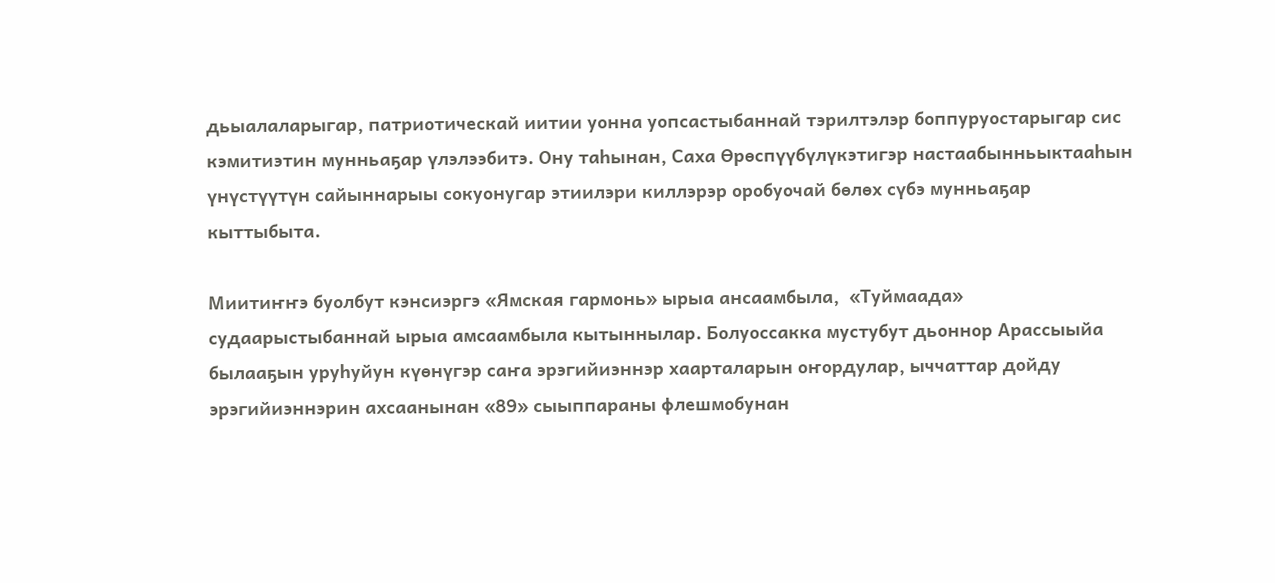дьыалаларыгар, патриотическай иитии уонна уопсастыбаннай тэрилтэлэр боппуруостарыгар сис кэмитиэтин мунньаҕар үлэлээбитэ. Ону таһынан, Саха Өрөспүүбүлүкэтигэр настаабынньыктааһын үнүстүүтүн сайыннарыы сокуонугар этиилэри киллэрэр оробуочай бөлөх сүбэ мунньаҕар кыттыбыта.

Миитиҥҥэ буолбут кэнсиэргэ «Ямская гармонь» ырыа ансаамбыла,  «Туймаада» судаарыстыбаннай ырыа амсаамбыла кытыннылар. Болуоссакка мустубут дьоннор Арассыыйа былааҕын уруһуйун күөнүгэр саҥа эрэгийиэннэр хаарталарын оҥордулар, ыччаттар дойду эрэгийиэннэрин ахсаанынан «89» сыыппараны флешмобунан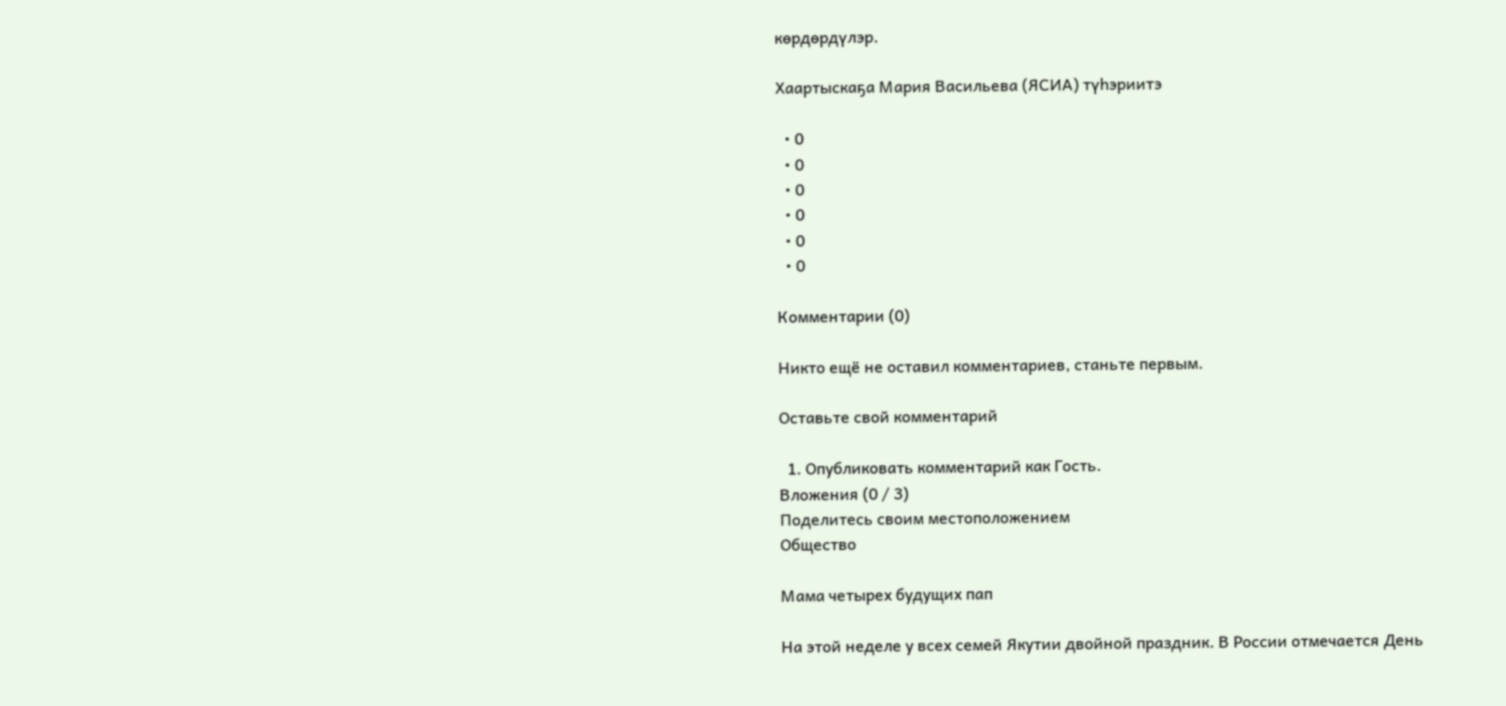көрдөрдүлэр.

Хаартыскаҕа Мария Васильева (ЯСИА) түһэриитэ

  • 0
  • 0
  • 0
  • 0
  • 0
  • 0

Комментарии (0)

Никто ещё не оставил комментариев, станьте первым.

Оставьте свой комментарий

  1. Опубликовать комментарий как Гость.
Вложения (0 / 3)
Поделитесь своим местоположением
Общество

Мама четырех будущих пап

На этой неделе у всех семей Якутии двойной праздник. В России отмечается День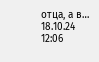отца, а в…
18.10.24 12:06